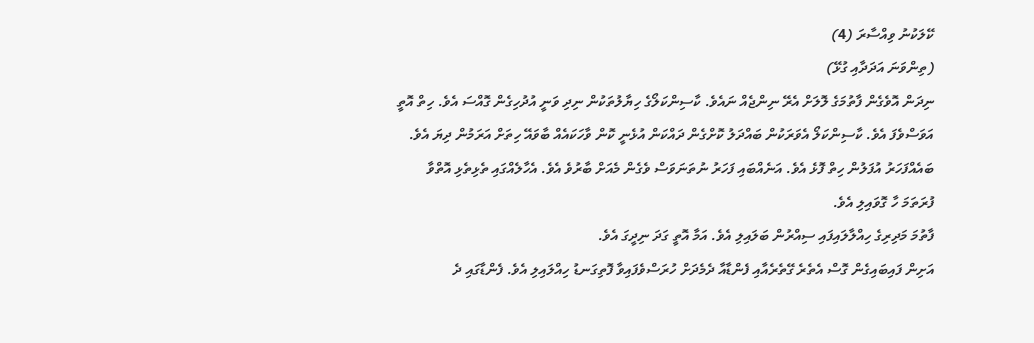ކޭލަކުނު ވިއްސާރަ (4)
(ތިންވަނަ އަދަދާއި ގުޅޭ)
ނިދަން އޮވެގެން ފާތުމަގެ ލޮލަށް އެރޭ ނިންޖެއް ނައެވެ. ކާސިންކަލޯގެ ހިޔާލުތަކުން ނިދި ވަނީ އުދުހިގެން ގޮއްސަ އެވެ. ހިތް އޮތީ އަވަސްވެފަ އެވެ. ކާސިންކަލޯ އެވަރަކުން ބައްދަލު ކޮށްގެން ދައްކަން އުޅެނީ ކޮން ވާހަކައެއް ބާވައޭ ހިތަށް އަރަމުން ދިޔަ އެވެ. ބައެއްފަހަރު އުފަލުން ހިތް ފޮޅެ އެވެ. އަނެއްބައި ފަހަރު ނުތަނަވަސް ވެގެން މެއަށް ބާރުވެ އެވެ. އެހާލެއްގައި ތެޅިތެޅި އޮތްވާ ފުރަތަމަ ހާ ގޮވައިލި އެވެ.
ފާތުމަ މަދިރިގެ ހިއްލާލައިފައި ސިއްރުން ބަލައިލި އެވެ. އަމާ އޮތީ ގަދަ ނިދީގަ އެވެ.
އަށިން ފައިބައިގެން ގޮސް އެތެރެ ގޭތެރެއާއި ފެންޑާއާ ދެމެދަށް ހުރަސްވެފައިވާ ފޮތިގަނޑު ހިއްލައިލި އެވެ. ފެންޑާގައި ދެ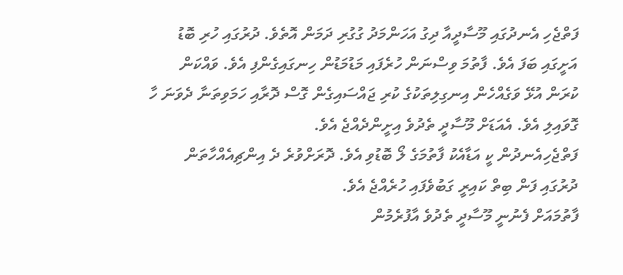ފަތްޖެހި އެނދުގައި މޫސާދީއާ ދިގު އަހަންމަދު ގުގުރި ދަމަން އޮތެވެ. ދުރުގައި ހުރި ބޮޑު އަށީގައި ބަފަ އެވެ. ފާތުމަ ވިސްނަން ހުރެފައި މަޑުމަޑުން ހިނގައިގެންފި އެވެ. ވައްކަން ކުރަން އުޅޭ ވަގެއްހެން އިނގިލިތަކުގެ ކުރި ޖައްސައިގެން ގޮސް ދޮރާއި ހަމަވިތަނާ ދެވަނަ ހާ ގޮވައިލި އެވެ. އެއަޑަށް މޫސާދީ ތެދުވެ އިށީންދެއްޖެ އެވެ.
ފަތްޖެހިއެނދުން ކީ އަޑާއެކު ފާތުމަގެ ލޯ ބޮޑުވި އެވެ. ދޮރަށްވުރެ ދެ އިންޗިއެއްހާތަން ދުރުގައި ފަން ބިތް ކައިރީ ގަބުވެފައި ހުރެއްޖެ އެވެ.
ފާތުމައަށް ފެނުނީ މޫސާދީ ތެދުވެ އާފުރެމުން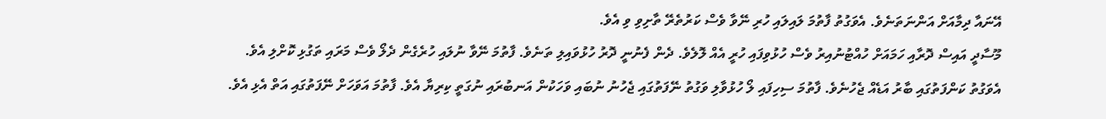އޭނައާ ދިމާއަށް އަންނަތަނެވެ. އެވަގުތު ފާތުމަ ލައިލައި ހުރި ނޭވާ ވެސް ކަރުތެރޭ ތާށިވި ވި އެވެ.
މޫސާދީ އައިސް ދޮރާއި ހަމައަށް ހުއްޓުނުއިރު ވެސް ހުޅުވިފައި ހުރީ އެއް ލޮލެވެ. ދެން ފެނުނީ ދޮރު ހުޅުވައިލި ތަނެވެ. ފާތުމަ ނޭވާ ނުލައި ހުރެގެން ދެލޯ ވެސް މަރައި ތަގުޅި ކޮށްލި އެވެ. އެވަގުތު ކަންފަތުގައި ބާރު އަޑެއް ޖެހުނެވެ. ފާތުމަ ސިހިފައި ލޯ ހުޅުވާލި ވަގުތު ނޭފަތުގައި ޖެހުނު ނުބައި ވަހަކުން އަނބުރައި ނުގަތީ ކިރިޔާ އެވެ. ފާތުމަ އަވަހަށް ނޭފަތުގައި އަތް އެޅި އެވެ.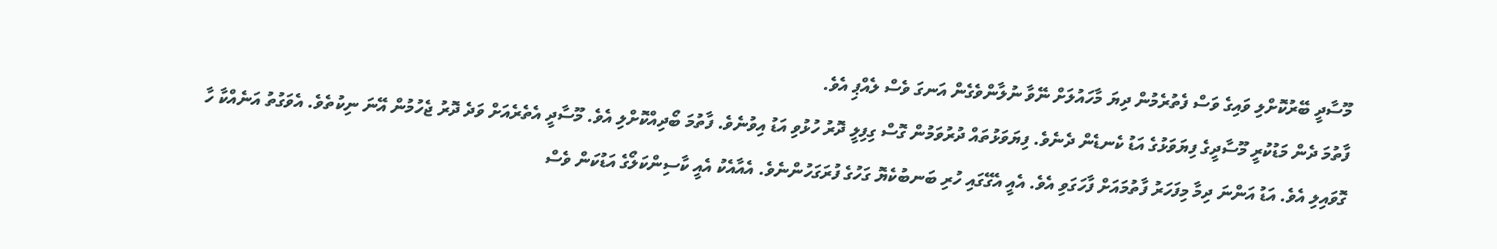މޫސާދީ ބޭރުކޮށްލި ވައިގެ ވަސް ފެތުރެމުން ދިޔަ މާހައުލަށް ނޭވާ ނުލާންވެގެން އަނގަ ވެސް ލެއްޕި އެވެ.
ފާތުމަ ދެން މަޑުކުރީ މޫސާދީގެ ފިޔަވަޅުގެ އަޑު ކެނޑެން ދެނެވެ. ފިޔަވަޅުތައް ދުރުވަމުން ގޮސް ގިފިލީ ދޮރު ހުޅުވި އަޑު އިވުނެވެ. ފާތުމަ ބޯދިއްކޮށްލި އެވެ. މޫސާދީ އެތެރެއަށް ވަދެ ދޮރު ޖެހުމުން އޭނަ ނިކުތެވެ. އެވަގުތު އަނެއްކާ ހާ ގޮވައިލި އެވެ. އަޑު އަންނަ ދިމާ މިފަހަރު ފާތުމައަށް ފާހަގަވި އެވެ. އެއީ އެގޭގައި ހުރި ބަނބުކެޔޮ ގަހުގެ ފުރަގަހުންނެވެ. އެއާއެކު އެއީ ކާސިންކަލޯގެ އަޑުކަން ވެސް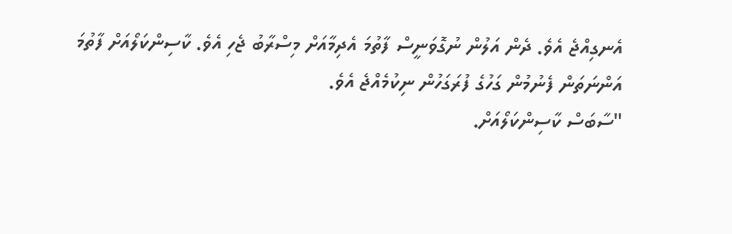އެނގިއްޖެ އެވެ. ދެން އަލުން ނުގޮވަނީސް ފާތުމަ އެދިމާއަށް މިސްރާބު ޖެހި އެވެ. ކާސިންކަލޯއަށް ފާތުމަ އަންނަތަން ފެނުމުން ގަހުގެ ފުރަގަހުން ނިކުމެއްޖެ އެވެ.
"ސާބަސް ކާސިންކަލޯއަށް.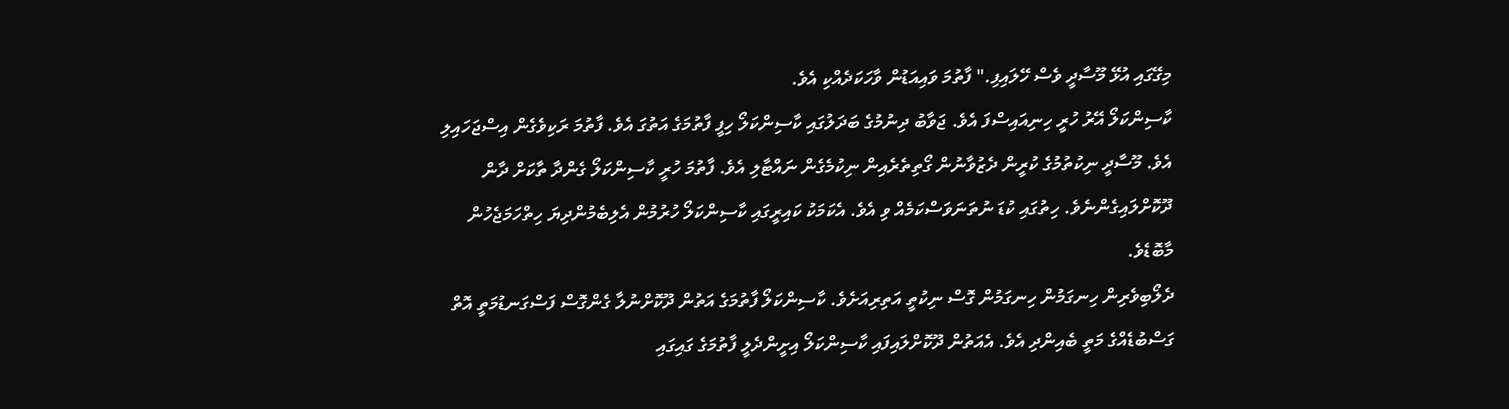މިގޭގައި އުޅޭ މޫސާދީ ވެސް ހޭލައިފި." ފާތުމަ ވައިއަޑުން ވާހަކަދެއްކި އެވެ.
ކާސިންކަލޯ އޭރު ހުރީ ހިނިއައިސްފަ އެވެ. ޖަވާބު ދިނުމުގެ ބަދަލުގައި ކާސިންކަލޯ ހިފީ ފާތުމަގެ އަތުގަ އެވެ. ފާތުމަ ރަކިވެގެން އިސްޖަހައިލި އެވެ. މޫސާދީ ނިކުތުމުގެ ކުރީން ދެޒުވާނުން ގޯތިތެރެއިން ނިކުމެގެން ނައްޓާލި އެވެ. ފާތުމަ ހުރީ ކާސިންކަލޯ ގެންދާ ތާކަށް ދާން ދޫކޮށްލައިގެންނެވެ. ހިތުގައި ކުޑަ ނުތަނަވަސްކަމެއް ވި އެވެ. އެކަމަކު ކައިރީގައި ކާސިންކަލޯ ހުރުމުން އެލިބެމުންދިޔަ ހިތްހަމަޖެހުން މާބޮޑެވެ.
ދެލޯބިވެރިން ހިނގަމުން ހިނގަމުން ގޮސް ނިކުތީ އަތިރިއަށެވެ. ކާސިންކަލޯ ފާތުމަގެ އަތުން ދޫކޮށްނުލާ ގެންގޮސް ފަސްގަނޑުމަތީ އޮތް ގަސްބުޑެއްގެ މަތީ ބެއިންދި އެވެ. އެއަތުން ދޫކޮށްލައިފައި ކާސިންކަލޯ އިށީންދެލީ ފާތުމަގެ ގައިގައި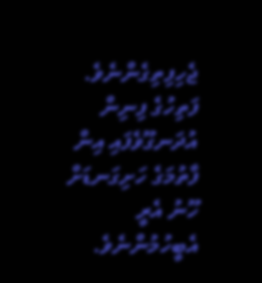ޖެހިފިތިގެންނެވެ. ފަތިހުގެ ފިނިން އުދަނގޫވެފައި އިން ފާތުމަގެ ހަށިގަނޑަށް ހޫނު އެރީ އެބީހުމުންނެވެ.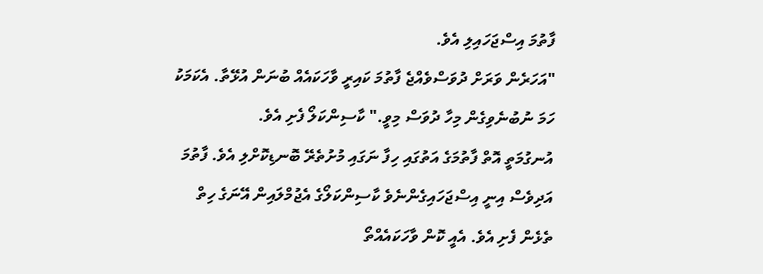ފާތުމަ އިސްޖަހައިލި އެވެ.
"އަހަރެން ވަރަށް ދުވަސްވެއްޖެ ފާތުމަ ކައިރީ ވާހަކައެއް ބުނަން އުޅޭތާ. އެކަމަކު ހަމަ ނުބުނެވިގެން މިހާ ދުވަސް މިވީ." ކާސިންކަލޯ ފެށި އެވެ.
އުނގުމަތީ އޮތް ފާތުމަގެ އަތުގައި ހިފާ ނަގައި މުށުތެރޭ ބޮނޑިކޮށްލި އެވެ. ފާތުމަ އަދިވެސް އިނީ އިސްޖަހައިގެންނެވެ ކާސިންކަލޯގެ އެޖުމްލައިން އޭނަގެ ހިތް ތެޅެން ފެށި އެވެ. އެއީ ކޮން ވާހަކައެއްތޯ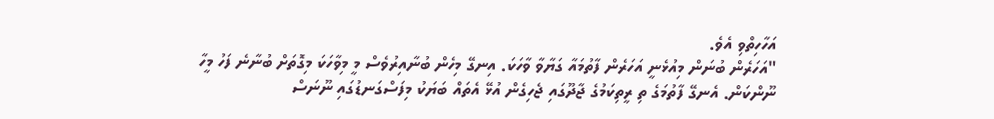އަހާހިތްވި އެވެ.
"އަހަރެން ބުނަން މިއުޅެނީ އަހަރެން ފާތުމައާ ގަޔާވާ ވާހަކަ. އިނގޭ މިހެން ބުނާއިރުވެސް މީ މިވާހަކަ މިގޮތަށް ބުނާނެ ފަހު މީހާ ނޫންކަން. އެނގޭ ފާތުމަގެ ތި ރީތިކަމުގެ ޖާދޫގައި ޖެހިގެން އުޅޭ އެތައް ބަޔަކު މިފަސްގަނޑުގައި ނޫނަސް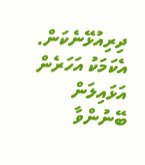ދިރިއުޅޭނެކަން. އެކަމަކު އަހަރެން އަޅައިލަން ބޭނުންވާ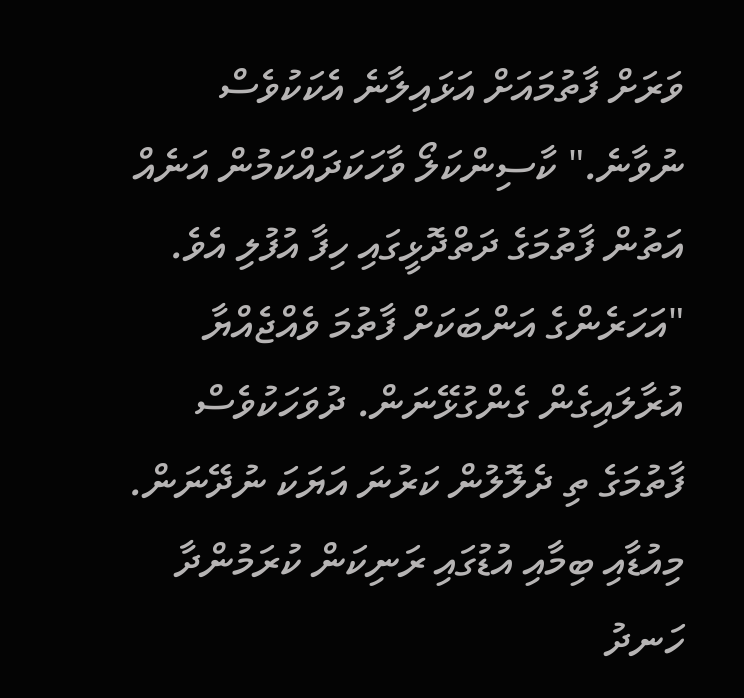ވަރަށް ފާތުމައަށް އަޅައިލާނެ އެކަކުވެސް ނުވާނެ." ކާސިންކަލޯ ވާހަކަދައްކަމުން އަނެއް އަތުން ފާތުމަގެ ދަތްދޮޅީގައި ހިފާ އުފުލި އެވެ.
"އަހަރެންގެ އަންބަކަށް ފާތުމަ ވެއްޖެއްޔާ އުރާލައިގެން ގެންގުޅޭނަން. ދުވަހަކުވެސް ފާތުމަގެ ތި ދެލޮލުން ކަރުނަ އަޔަކަ ނުދޭނަން. މިއުޑާއި ބިމާއި އުޑުގައި ރަނިކަން ކުރަމުންދާ ހަނދު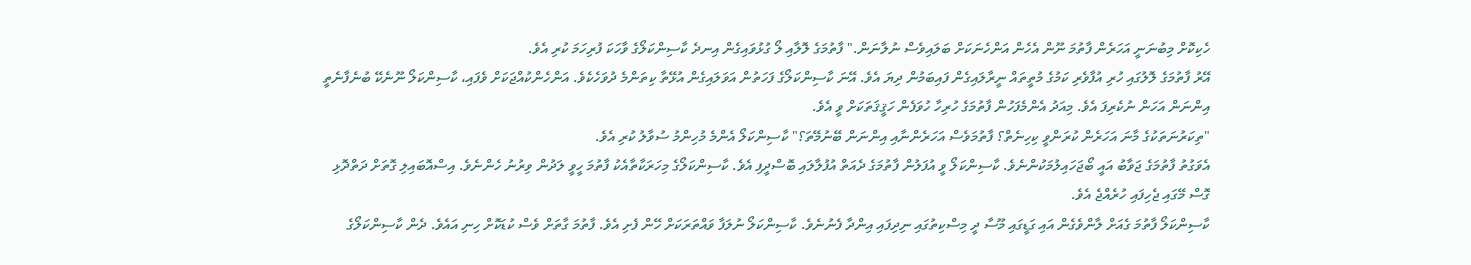ހެކިކޮށް މިބުނަނީ އަހަރެން ފާތުމަ ނޫން އެހެން އަންހެނަކަށް ބަލައިވެސް ނުލާނަން." ފާތުމަގެ ލޮލާއި ލޯ ގުޅުވައިގެން އިނދެ ކާސިންކަލޯގެ ވާހަކަ ފުރިހަމަ ކުރި އެވެ.
އޭރު ފާތުމަގެ ލޮލުގައި ހުރި އުފާވެރި ކަމުގެ މުތީތައް ނީރާލައިގެން ފައިބަމުން ދިޔަ އެވެ. އޭނަ ކާސިންކަލޯގެ ފަހަތުން އަވަލައިގެން އުޅޭތާ ކިތަންމެ ދުވަހެކެވެ. އަންހެންކުއްޖަކަށް ވެފައި، ކާސިންކަލޯ ނޫނެކޭ ބުނެފާނެތީ އިންނަން އަހަން ނުކެރިފަ އެވެ. މިއަދު އެންމެފަހުން ފާތުމަގެ ހުރިހާ ހުވަފެން ހަޤީޤަތަކަށް ވީ އެވެ.
"ތިކަރުނަތަކުގެ މާނަ އަހަރެން ކުރަންވީ ކިހިނެތް؟ ފާތުމަވެސް އަހަރެންނާއި އިންނަން ބޭނުމޭތަ؟" ކާސިންކަލޯ އެންމެ މުހިންމު ސުވާލު ކުރި އެވެ.
އެވަގުތު ފާތުމަގެ ޖަވާބު އައީ ބޯޖަހައިލުމަކުންނެވެ. ކާސިންކަލޯ ވީ އުފަލުން ފާތުމަގެ ދެއަތް އުފުލާލައި ބޮސްދީފި އެވެ. ކާސިންކަލޯގެ މިހަރަކާތާއެކު ފާތުމަ ހީވީ ލަދުން ވިރުނު ހެންނެވެ. އިސްއޮބައިލި ގޮތަށް ދަތްދޮޅި ގޮސް މޭގައި ޖެހިފައި ހުރެއްޖެ އެވެ.
ކާސިންކަލޯ ފާތުމަ ގެއަށް ލާންވެގެން އައި ގަޑީގައި މޫސާ ދީ މިސްކިތުގައި ނިދިފައި އިންދާ ފެނުނެވެ. ކާސިންކަލޯ ނުލަފާ ވައްތަރަކަށް ހޭން ފެށި އެވެ. ފާތުމަ ގާތަށް ވެސް ކުޑަކޮށް ހިނި އައެވެ. ދެން ކާސިންކަލޯގެ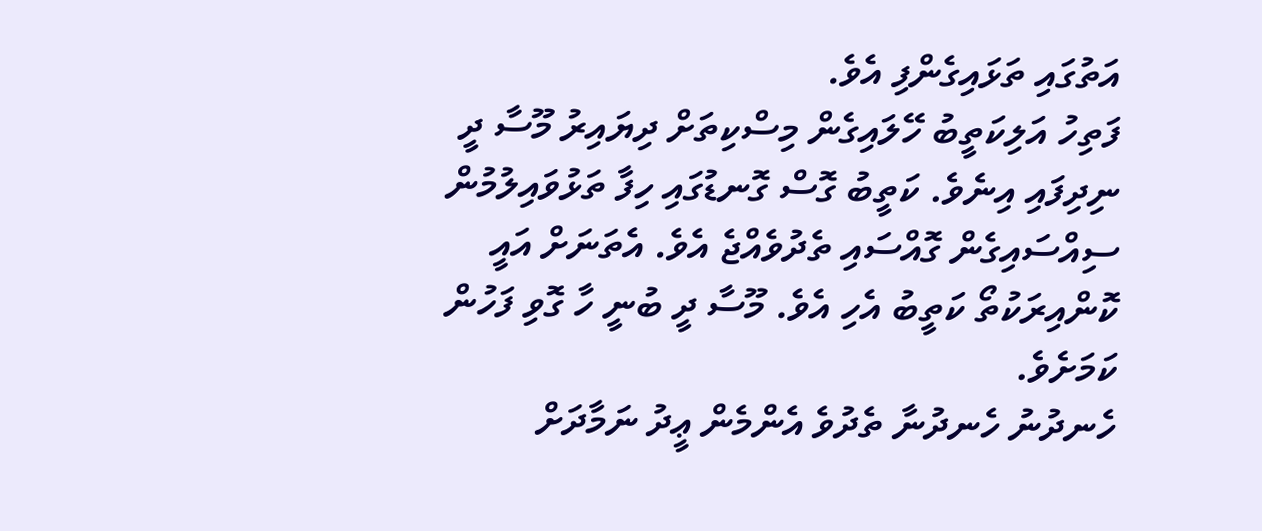އަތުގައި ތަޅައިގެންފި އެވެ.
ފަތިހު އަލިކަތީބު ހޭލައިގެން މިސްކިތަށް ދިޔައިރު މޫސާ ދީ ނިދިފައި އިނެވެ. ކަތީބު ގޮސް ގޮނޑުގައި ހިފާ ތަޅުވައިލުމުން ސިއްސައިގެން ގޮއްސައި ތެދުވެއްޖެ އެވެ. އެތަނަށް އައީ ކޮންއިރަކުތޯ ކަތީބު އެހި އެވެ. މޫސާ ދީ ބުނީ ހާ ގޮވި ފަހުން ކަމަށެވެ.
ހެނދުނު ހެނދުނާ ތެދުވެ އެންމެން ޢީދު ނަމާދަށް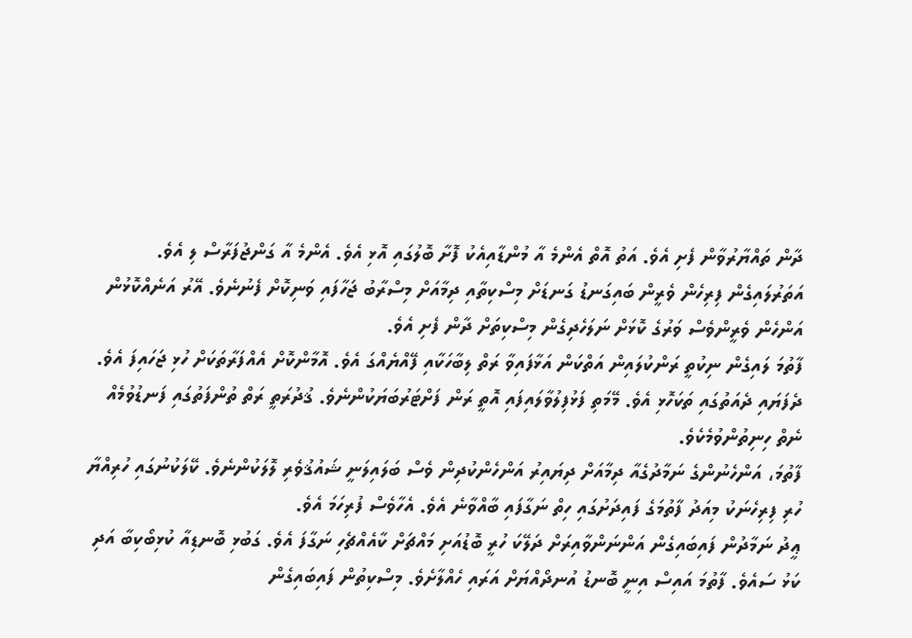ދާން ތައްޔާރުވާން ފެށި އެވެ. އަތު އޮތް އެންމެ އާ މުންޑާއިއެކު ފޮށާ ބޮލުގައި އޮޅި އެވެ. އެންމެ އާ ގަންޖުފަރާސް ލި އެވެ. އަތަރުލައިގެން ފިރިހެން ވެރީން ބައިގަނޑު ގަނޑަށް މިސްކިތާއި ދިމާއަށް މިސްރާބު ޖަހާފައި ވަނިކޮށް ފެނުނެވެ. އޭރު އަނެއްކޮޅުން އަންހެން ވެރީންވެސް ވަރުގެ ކޮޅަށް ނަލަހެދިގެން މިސްކިތަށް ދާން ފެށި އެވެ.
ފާތުމަ ލައިގެން ނިކުތީ ރަންކުލައިން އަތްކަން އަޅާފައިވާ ރަތް ލިބާހަކާއި ފޭއްޔެއްގަ އެވެ. އޮމާންކޮށް އެއްފަރާތަކަށް ހުޅި ޖަހައިފަ އެވެ. ދެފަޔައި ދެއަތުގައި ތަކަހޮޅި އެވެ. މޭމަތި ފަޅުފިލުވާލައިފައި އޮތީ ރަން ފަށްޓަރުބަޔަކުންނެވެ. ޤުދުރަތީ ރަތް ތުންފަތުގައި ފަނޑުވުމެއް ނެތް ހިނިތުންވުމެކެވެ.
ފާތުމަ، އަންހެނުންގެ ނަމާދުގެއާ ދިމާއަށް ދިޔައިރު އަންހެންކުދިން ވެސް ބަލައިލަނީ ޝައުޤުވެރި ލޮލަކުންނެވެ. ކޭލަކުނުގައި ހުރިއްޔާ ހުރި ފިރިހެނަކު މިއަދު ފާތުމަގެ ފައިދަށުގައި ހިތް ނަގާފައި ބާއްވާނެ އެވެ. އެހާވެސް ފުރިހަމަ އެވެ.
ޢީދު ނަމާދުން ފައިބައިގެން އަންނަންވާއިރަށް ދަލޭކަ ހުރީ ބޮޑުއަށި މައްޗަށް ކާއެއްޗެހި ނަގާފަ އެވެ. ގަބުޅި ބޮނޑިއާ ކުޅިބޯކިބާ އަދި ކަޅު ސައެވެ. ފާތުމަ އައިސް އިނީ ބޮނޑު އުނދޯއްޔަށް އަރައި ހެއްލާށެވެ. މިސްކިތުން ފައިބައިގެން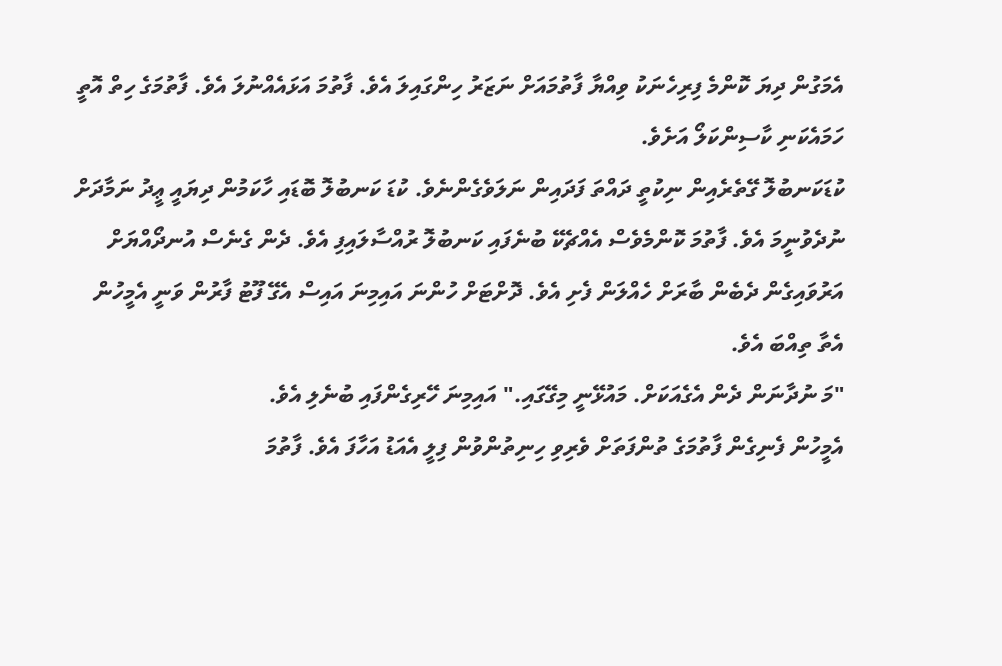އެމަގުން ދިޔަ ކޮންމެ ފިރިހެނަކު ވިއްޔާ ފާތުމައަށް ނަޒަރު ހިންގައިލަ އެވެ. ފާތުމަ އަޅައެއްނުލަ އެވެ. ފާތުމަގެ ހިތް އޮތީ ހަމައެކަނި ކާސިންކަލޯ އަށެވެ.
ކުޑަކަނބުލޮ ގޭތެރެއިން ނިކުތީ ދައްތަ ފަދައިން ނަލަވެގެންނެވެ. ކުޑަ ކަނބުލޮ ބޮޑައި ހާކަމުން ދިޔައީ ޢީދު ނަމާދަށް ނުދެވުނީމަ އެވެ. ފާތުމަ ކޮންމެވެސް އެއްޗެކޭ ބުނެފައި ކަނބުލޮ ރުއްސާލައިފި އެވެ. ދެން ގެނެސް އުނދޯއްޔަށް އަރުވައިގެން ދެބެން ބާރަށް ހެއްލަން ފެށި އެވެ. ދޮށްޓަށް ހުންނަ އައިމިނަ އައިސް އެގޭ ފޫޓު ފާރުން ވަނީ އެމީހުން އެތާ ތިއްބަ އެވެ.
"މަ ނުދާނަން ދެން އެގެއަކަށް. މައުޅޭނީ މިގޭގައި." އައިމިނަ ހޭރިގެންފައި ބުނެލި އެވެ.
އެމީހުން ފެނިގެން ފާތުމަގެ ތުންފަތަށް ވެރިވި ހިނިތުންވުން ފިލީ އެއަޑު އަހާފަ އެވެ. ފާތުމަ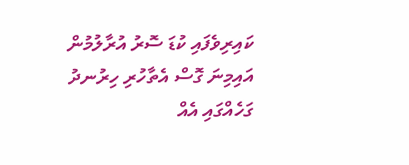ކައިރިވެފައި ކުޑަ ސޮރު އުރާލުމުން އައިމިނަ ގޮސް އެތާހުރި ހިރުނދު ގަހެއްގައި އެއް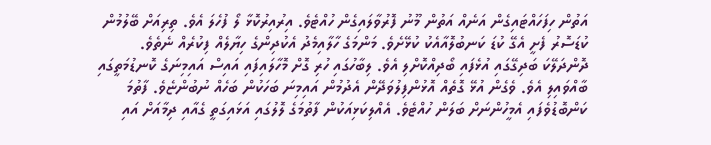އަތުން ހިފަހައްޓައިގެން އަނެއް އަތުން މޫނު ފޮރުވާލައިގެން ހުއްޓެވެ. އިރުއިރުކޮޅާ ލޯ ފުހެލަ އެވެ. ތިރިއަށް ބޭލުމުން ކުޑަސޮރު ފެށީ އެގޭ ކުޑަ ކަނބުލޮއާއެކު ކުޅޭށެވެ. މަންމަގެ ހާލާއިމެދު އެކުދިންގެ ހިޔާލެއް ފިކުރެއް ނެތެވެ.
ދޮންދަލޭކަ ބަދިގޭގައި އުޅެފައި ބޯދިއްކޮށްލި އެވެ. ލިބާހުގައި ހުރި ގޮށް މޮހާލައިފައި އައިސް އައިމިނަގެ ކޮނޑުމަތީގައި ބާއްވައިލި އެވެ. ވެގެން އުޅޭ ގޮތެއް އޮޅުންފިލުވަދޭން އެދުމުން އައިމިނަ ބަހަކުން ބަހެއް ނުބުންޏެވެ. ފާތުމަ ކަންބޮޑުވެފައި އެމީހުންނަށް ބަލަން ހުއްޓެވެ. އެއްލިކަޅިއަކުން ފާތުމަގެ ލޮލުގައި އަޅައިގަތީ ގެއާއި ދިމާއަށް އައި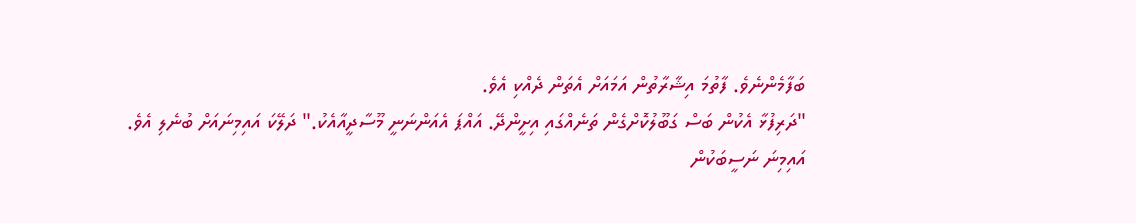ބަފާމެންނެވެ. ފާތުމަ އިޝާރާތުން އަމައަށް އެތަން ދެއްކި އެވެ.
"ދަރިފުޅާ އެކުން ބަސް ގަބޫލުކޮށްގެން ތަނެއްގައި އިށީންދޭ. އައްޕަ އެއަންނަނީ މޫސާދީއާއެކު." ދަލޭކަ އައިމިނައަށް ބުނެލި އެވެ.
އައިމިނަ ނަސީބަކުން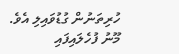ހުރިތަނުން ގުޑުވައިލި އެވެ. މޫނު ފުހެލައިފައި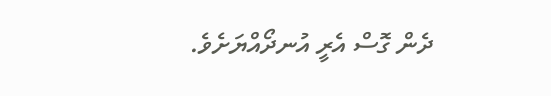ދެން ގޮސް އެރީ އުނދޯއްޔަށެވެ.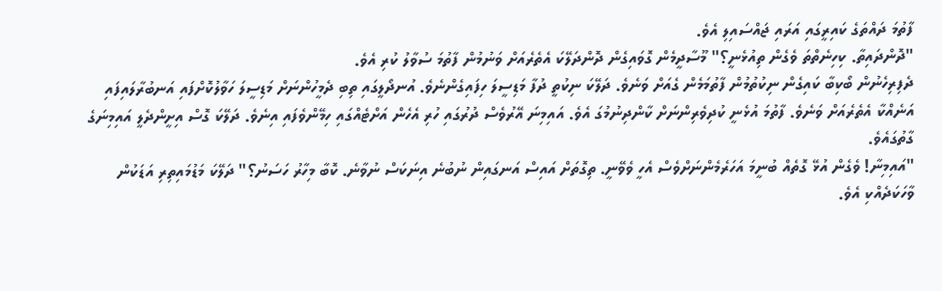ފާތުމަ ދައްތަގެ ކައިރީގައި އަރައި ޖައްސައިލި އެވެ.
"ދޮންދައިތާ. ކިހިނެތްތަ ވެގެން ތިއުޅެނީ؟" މޫސާދީމެން ގޮވައިގެން ދޮންދަލޭކަ އެތެރެއަށް ވަނުމުން ފާތުމަ ސުވާލު ކުރި އެވެ.
ދެފިރިހެނުން ބޯކިބާ ކައިގެން ނިކުތުމުން ފާތުމަމެން ގެއަށް ވަނެވެ. ދަލޭކަ ނިކުތީ ދުފާ މަޑިސީލަ ހިފައިގެންނެވެ. އުނދޯލީގައި ތިބި ދެމީހުންނަށް މަޑިސީލަ ހަވާލުކޮށްފައި އަނބުރާލައިފައި އަނެއްކާ އެތެރެއަށް ވަނެވެ. ފާތުމަ އުޅެނީ ކުދިވެރިންނަށް ކާންދިނުމުގަ އެވެ. އައިމިނަ އޭރުވެސް ދުރުގައި ހުރި އެހެން އަށްޓެއްގައި ހިމޭންވެފައި އިނެވެ. ދަލޭކަ ގޮސް އިށީންދެލީ އައިމިނަގެ ގާތުގައެވެ.
"އައިމިނާ! ވެގެން އުޅޭ ގޮތެއް ބުނީމަ އަހަރެމެންނަށްވެސް އެހީ ވެވޭނީ. ތިގޮތަށް އައިސް އަނގައިން ނުބުނެ އިނަކަސް ނުވާނެ. ކޮބާ މިހާރު ހަސަނު؟" ދަލޭކަ މަޑުމައިތިރި އަޑަކުން ވާހަކަދެއްކި އެވެ.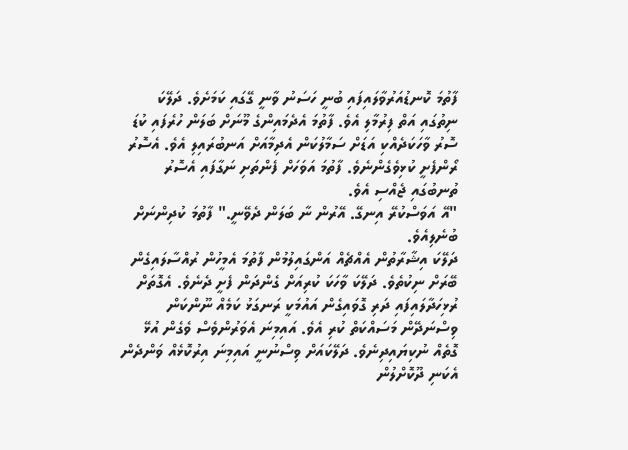ފާތުމަ ކޮނޑުއަރުވާލައިފައި ބުނީ ހަސަނު ވާނީ ގޭގައި ކަމަށެވެ. ދަލޭކަ ނިތުގައި އަތް ފިރުމާލި އެވެ. ފާތުމަ އެދެމައިންގެ މޫނަށް ބަލަން ހުރެފައި ކުޑަ ސޮރު ވާހަކަދެއްކި އަޑަށް ސަމާލުކަން އެދިމާއަށް އަނބުރައިލި އެވެ. އެސޮރު ރޯންފެށީ ކުޅިވެގެންނެވެ. ފާތުމަ އަވަހަށް ފެންތަށި ނަގާފައި އެސޮރު ތުނބުގައި ޖެއްސި އެވެ.
"އޭ އަވަސްކުރޭ އިނގޭ. އޭރުން ނާ ބަލަން ދެވޭނީ." ފާތުމަ ކުދިންނަށް ބުނެލިއެވެ.
ދަލޭކަ އިޝާރާތުން އެއްޗެއް އަންގައިލުމުން ފާތުމަ އެމީހުން ރުއްސާލައިގެން ބޭރަށް ނިކުތެވެ. ދަލޭކަ ވާހަކަ ކުރިއަށް ގެންދަން ފެށީ ދެނެވެ. އެގޮތަށް ރުޅިހަދާލައިފައި ދަރި ގޮވައިގެން އައުމަކީ ރަނގަޅު ކަމެއް ނޫންކަން ވިސްނަދޭން މަސައްކަތް ކުރި އެވެ. އައިމިނަ އެވަރުންވެސް ވެގެން އުޅޭ ގޮތެއް ނުކިޔައިދިނެވެ. ދަލޭކައަށް ވިސްނުނީ އައިމިނަ އިރުކޮޅެއް ވަންދެން އެކަނި ދޫކޮށްލުން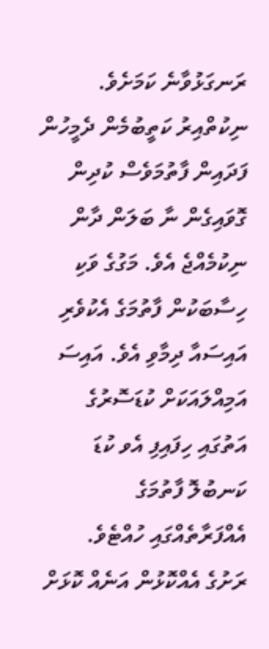ރަނގަޅުވާނެ ކަމަށެވެ.
ނިކުތްއިރު ކަތީބުމެން ދެމީހުން ފަދައިން ފާތުމަވެސް ކުދިން ގޮވައިގެން ނާ ބަލަން ދާން ނިކުމެއްޖެ އެވެ. މަގުގެ ވަކި ހިސާބަކުން ފާތުމަގެ އެކުވެރި އައިސައާ ދިމާވި އެވެ. އައިސަ އަމިއްލައަކަށް ކުޑަސޮރުގެ އަތުގައި ހިފައިފި އެވ ކުޑަ ކަނބުލޮ ފާތުމަގެ އެއްފަރާތެއްގައި ހުއްޓެވެ.
ރަށުގެ އެއްކޮޅުން އަނެއް ކޮޅަށް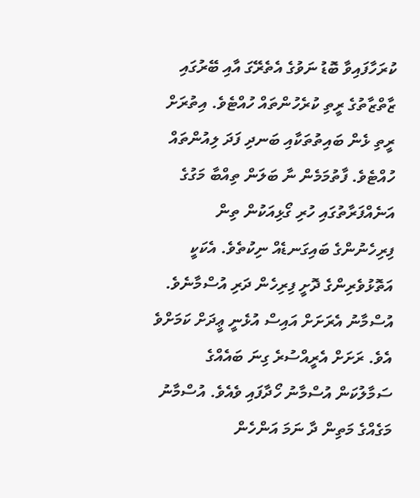ކުރަހާފައިވާ ބޮޑު ނަވުގެ އެތެރޭގަ އާއި ބޭރުގައި ޒާތްޒާތުގެ ރީތި ކުރެހުންތައް ހުއްޓެވެ. އިތުރަށް ރީތި ޅެން ބައިތުތަކާއި ބަނދި ފަދަ ލިއުންތައް ހުއްޓެވެ. ފާތުމަމެން ނާ ބަލަން ތިއްބާ މަގުގެ އަނެއްފަރާތުގައި ހުރި ގޯޅިއަކުން ތިން ފިރިހެނުންގެ ބައިގަނޑެއް ނިކުތެވެ. އެކަކީ އަތޮޅުވެރިންގެ ދޮށީ ފިރިހެން ދަރި އުސްމާނެވެ.
އުސްމާނު އެރަށަށް އައިސް އުޅެނީ ޢީދަށް ކަމަށްވެ އެވެ. ރަށަށް އެރީއްސުރެ ގިނަ ބައެއްގެ ސަމާލުކަން އުސްމާނު ހޯދާފައި ވެއެވެ. އުސްމާނު މަގެއްގެ މަތިން ދާ ނަމަ އަންހެން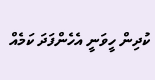ކުދިން ހީވަނީ އެހެންފަދަ ކަމެއް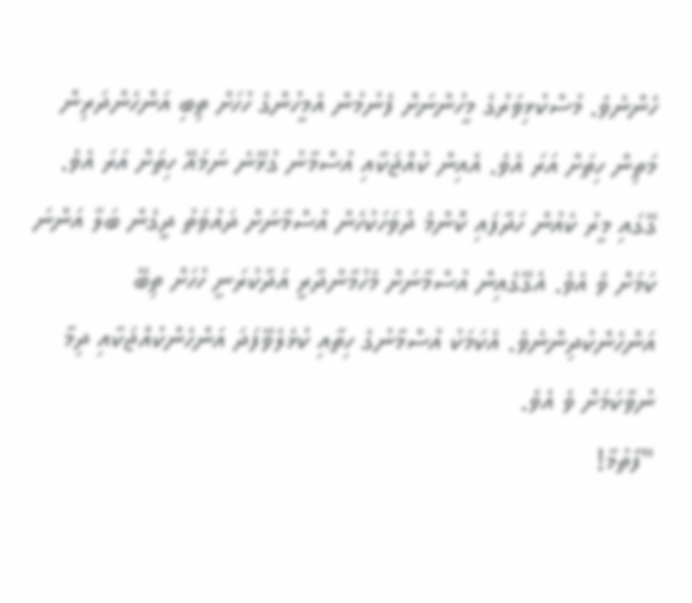ހެންނެވެ. މުސްކުޅިވަރުގެ މީހުންނަށް ފެނުމުން އެމީހުންގެ ހުހަށް ތިބި އަންހެންދަރިން މަތިން ހިތަށް އަރަ އެވެ. އެއިން ކުއްޖަކާއި އުސްމާނު ގުޅޭނެ ނަމައޭ ހިތަށް އަރަ އެވެ. ގޭގައި މީރު ކެއުން ހަދާފައި ކޮންމެ ދުވަހަކުހެން އުސްމާނަށް ދައުވަތު ދީގެން ބަލާ އަންނަ ކަމަށް ވެ އެވެ. އެގޭގެއިން އުސްމާނަށް މެހުމާންދާރީ އަދާކުރަނީ ހުހަށް ތިބޭ އަންހެންކުދިންނެވެ. އެކަމަކު އުސްމާނުގެ ހިތާއި ކުޅެލެވޭފަދަ އަންހެންކުއްޖަކާއި ދިމާ ނުވާކަމަށް ވެ އެވެ.
"ފާތުމާ!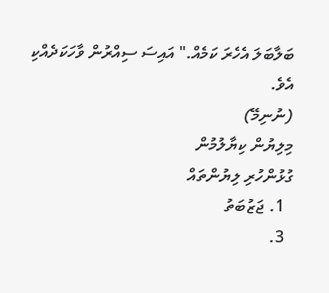ބަލާބަލަ އެހެރަ ކަމެއް." އައިސަ ސިއްރުން ވާހަކަދެއްކި އެވެ.
(ނުނިމޭ)
މިލިޔުން ކިޔާލުމުން
ގުޅުންހުރި ލިޔުންތައް
  1. ޖަޒުބަތު
  3.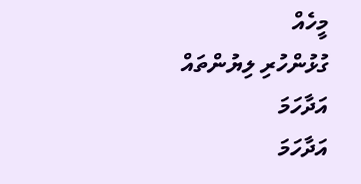މީހެއް
ގުޅުންހުރި ލިޔުންތައް
އަދާހަމަ
އަދާހަމަ